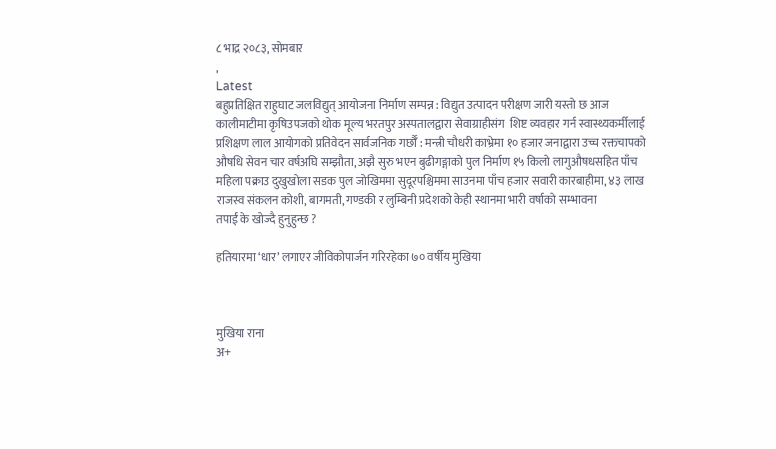८ भाद्र २०८३, सोमबार
,
Latest
बहुप्रतिक्षित राहुघाट जलविद्युत् आयोजना निर्माण सम्पन्न : विद्युत उत्पादन परीक्षण जारी यस्तो छ आज कालीमाटीमा कृषिउपजको थोक मूल्य भरतपुर अस्पतालद्वारा सेवाग्राहीसंग  शिष्ट व्यवहार गर्न स्वास्थ्यकर्मीलाई प्रशिक्षण लाल आयोगको प्रतिवेदन सार्वजनिक गर्छौँ : मन्त्री चौधरी काभ्रेमा १० हजार जनाद्वारा उच्च रक्तचापको औषधि सेवन चार वर्षअघि सम्झौता, अझै सुरु भएन बुढीगङ्गाको पुल निर्माण १५ किलो लागुऔषधसहित पाँच महिला पक्राउ दुखुखोला सडक पुल जोखिममा सुदूरपश्चिममा साउनमा पाँच हजार सवारी कारबाहीमा, ४३ लाख राजस्व संकलन कोशी, बागमती, गण्डकी र लुम्बिनी प्रदेशको केही स्थानमा भारी वर्षाको सम्भावना
तपाईं के खोज्दै हुनुहुन्छ ?

हतियारमा ‘धार’ लगाएर जीविकोपार्जन गरिरहेका ७० वर्षीय मुखिया



मुखिया राना
अ+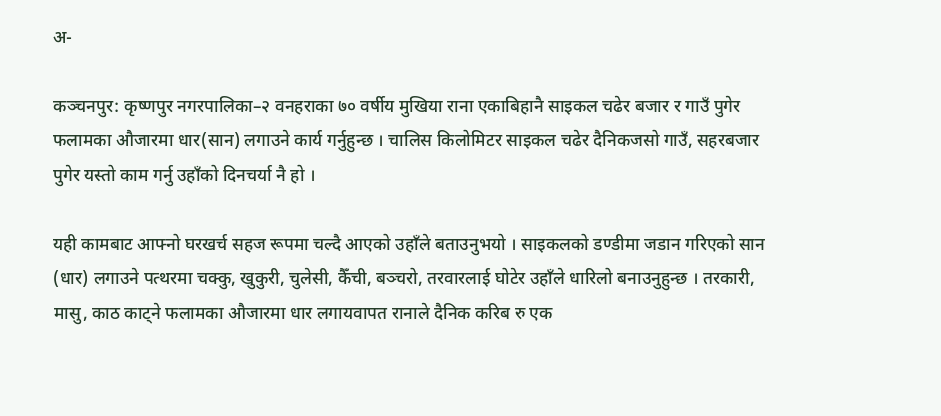अ-

कञ्चनपुर: कृष्णपुर नगरपालिका–२ वनहराका ७० वर्षीय मुखिया राना एकाबिहानै साइकल चढेर बजार र गाउँ पुगेर फलामका औजारमा धार(सान) लगाउने कार्य गर्नुहुन्छ । चालिस किलोमिटर साइकल चढेर दैनिकजसो गाउँ, सहरबजार पुगेर यस्तो काम गर्नु उहाँको दिनचर्या नै हो ।

यही कामबाट आफ्नो घरखर्च सहज रूपमा चल्दै आएको उहाँले बताउनुभयो । साइकलको डण्डीमा जडान गरिएको सान (धार) लगाउने पत्थरमा चक्कु, खुकुरी, चुलेसी, कैँची, बञ्चरो, तरवारलाई घोटेर उहाँले धारिलो बनाउनुहुन्छ । तरकारी, मासु, काठ काट्ने फलामका औजारमा धार लगायवापत रानाले दैनिक करिब रु एक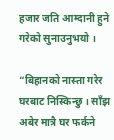हजार जति आम्दानी हुने गरेको सुनाउनुभयो ।

“बिहानको नास्ता गरेर घरबाट निस्किन्छु । साँझ अबेर मात्रै घर फर्कने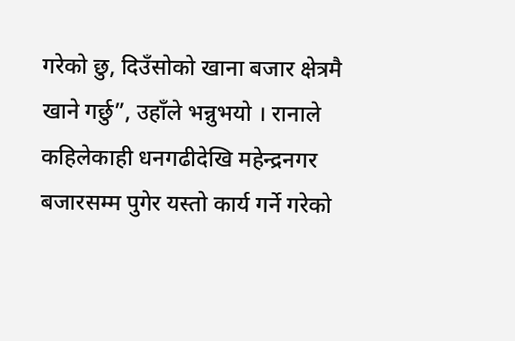गरेको छु, दिउँसोको खाना बजार क्षेत्रमै खाने गर्छु”, उहाँले भन्नुभयो । रानाले कहिलेकाही धनगढीदेखि महेन्द्रनगर बजारसम्म पुगेर यस्तो कार्य गर्ने गरेको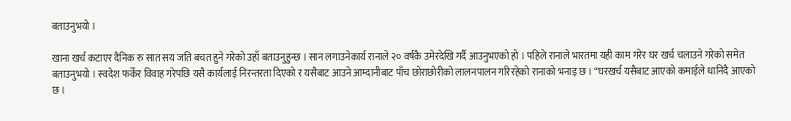बताउनुभयो ।

खाना खर्च कटाएर दैनिक रु सात सय जति बचत हुने गरेको उहाँ बताउनुहुन्छ । सान लगाउनेकार्य रानाले २० वर्षकै उमेरदेखि गर्दै आउनुभएको हो । पहिले रानाले भारतमा यही काम गरेर घर खर्च चलाउने गरेको समेत बताउनुभयो । स्वदेश फर्केर विवाह गरेपछि यसै कार्यलाई निरन्तरता दिएको र यसैबाट आउने आम्दानीबाट पाँच छोराछोरीको लालनपालन गरिरहेको रानाको भनाइ छ । “घरखर्च यसैबाट आएको कमाईले धानिदै आएको छ ।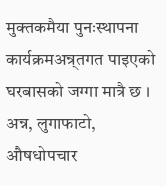मुक्तकमैया पुनःस्थापना कार्यक्रमअन्र्तगत पाइएको घरबासको जग्गा मात्रै छ । अन्न, लुगाफाटो, औषधोपचार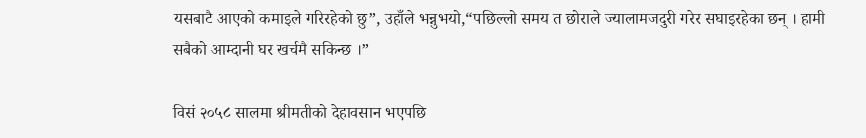यसबाटै आएको कमाइले गरिरहेको छु”, उहाँले भन्नुभयो,“पछिल्लो समय त छोराले ज्यालामजदुरी गरेर सघाइरहेका छन् । हामी सबैको आम्दानी घर खर्चमै सकिन्छ ।”

विसं २०५८ सालमा श्रीमतीको देहावसान भएपछि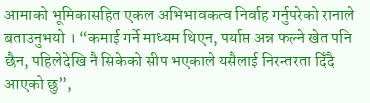आमाको भूमिकासहित एकल अभिभावकत्व निर्वाह गर्नुपरेको रानाले बताउनुभयो । “कमाई गर्ने माध्यम थिएन, पर्याप्त अन्न फल्ने खेत पनि छैन, पहिलेदेखि नै सिकेको सीप भएकाले यसैलाई निरन्तरता दिँदै आएको छु”,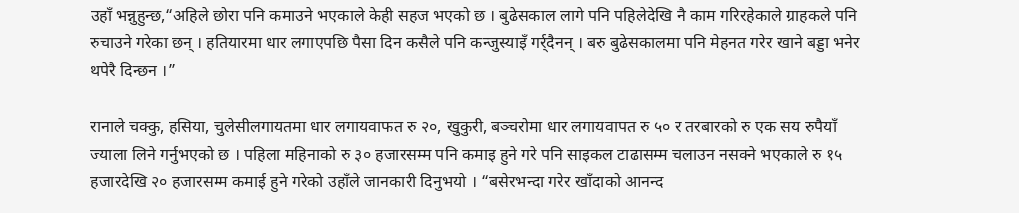उहाँ भन्नुहुन्छ,“अहिले छोरा पनि कमाउने भएकाले केही सहज भएको छ । बुढेसकाल लागे पनि पहिलेदेखि नै काम गरिरहेकाले ग्राहकले पनि रुचाउने गरेका छन् । हतियारमा धार लगाएपछि पैसा दिन कसैले पनि कन्जुस्याइँ गर्र्दैनन् । बरु बुढेसकालमा पनि मेहनत गरेर खाने बड्डा भनेर थपेरै दिन्छन ।”

रानाले चक्कु, हसिया, चुलेसीलगायतमा धार लगायवाफत रु २०, खुकुरी, बञ्चरोमा धार लगायवापत रु ५० र तरबारको रु एक सय रुपैयाँ ज्याला लिने गर्नुभएको छ । पहिला महिनाको रु ३० हजारसम्म पनि कमाइ हुने गरे पनि साइकल टाढासम्म चलाउन नसक्ने भएकाले रु १५ हजारदेखि २० हजारसम्म कमाई हुने गरेको उहाँले जानकारी दिनुभयो । “बसेरभन्दा गरेर खाँदाको आनन्द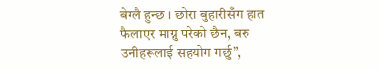बेग्लै हुन्छ । छोरा बुहारीसँग हात फैलाएर माग्नु परेको छैन, बरु उनीहरूलाई सहयोग गर्छु”,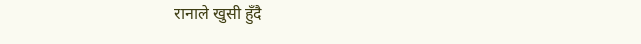रानाले खुसी हुँदै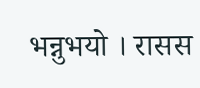भन्नुभयो । रासस